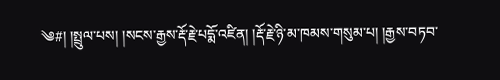༄#། །སྤྲུལ་པས། །སངས་རྒྱས་རྡོ་རྗེ་པདྨོ་འཛིན། །རྡོ་རྗེ་ཉི་མ་ཁམས་གསུམ་པ། །རྒྱས་བཏབ་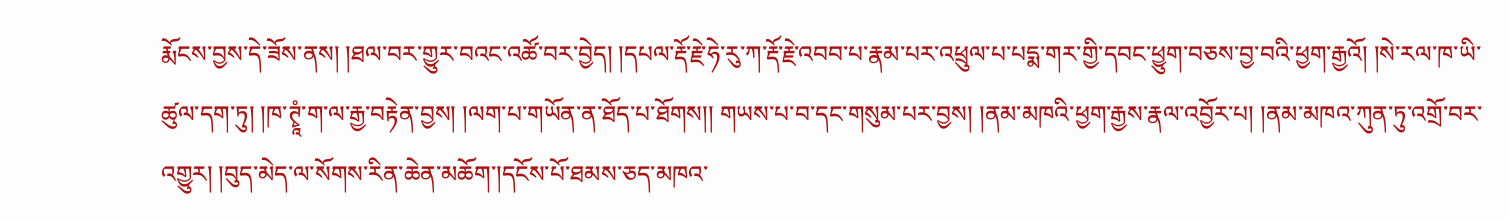རྨོངས་བྱས་དེ་ཟོས་ནས། །ཐལ་བར་གྱུར་བའང་འཚོ་བར་བྱེད། །དཔལ་རྡོ་རྗེ་ཧེ་རུ་ཀ་རྡོ་རྗེ་འབབ་པ་རྣམ་པར་འཕྲུལ་པ་པདྨ་གར་གྱི་དབང་ཕྱུག་བཅས་བྱ་བའི་ཕྱག་རྒྱའོ། །སེ་རལ་ཁ་ཡི་ཚུལ་དག་ཏུ། །ཁ་ཊྭཱཾ་ག་ལ་རྒྱ་བརྟེན་བྱས། །ལག་པ་གཡོན་ན་ཐོད་པ་ཐོགས།། གཡས་པ་བ་དང་གསུམ་པར་བྱས། །ནམ་མཁའི་ཕྱག་རྒྱས་རྣལ་འབྱོར་པ། །ནམ་མཁའ་ཀུན་ཏུ་འགྲོ་བར་འགྱུར། །བུད་མེད་ལ་སོགས་རིན་ཆེན་མཆོག་།དངོས་པོ་ཐམས་ཅད་མཁའ་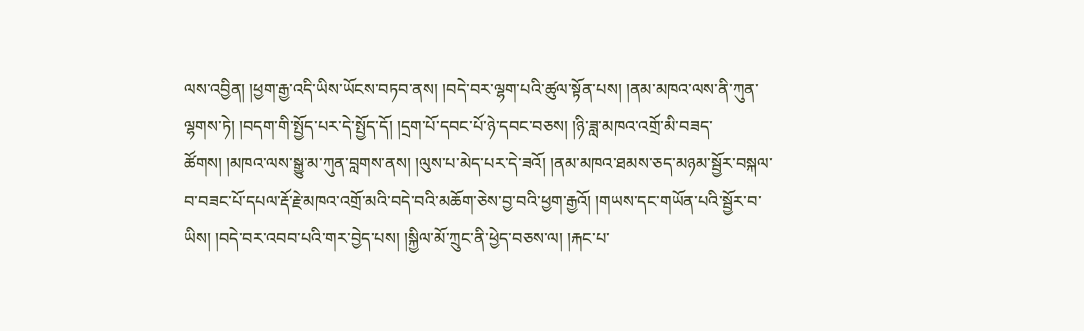ལས་འབྱིན། །ཕྱག་རྒྱ་འདི་ཡིས་ཡོངས་བཏབ་ནས། །བདེ་བར་ལྷག་པའི་ཚུལ་སྟོན་པས། །ནམ་མཁའ་ལས་ནི་ཀུན་ལྷགས་ཏེ། །བདག་གི་སྤྱོད་པར་དེ་སྤྱོད་དོ། །དྲག་པོ་དབང་པོ་ཉེ་དབང་བཅས། །ཉི་ཟླ་མཁའ་འགྲོ་མི་བཟད་ཚོགས། །མཁའ་ལས་སྒྱུ་མ་ཀུན་བླགས་ནས། །ལུས་པ་མེད་པར་དེ་ཟའོ། །ནམ་མཁའ་ཐམས་ཅད་མཉམ་སྦྱོར་བསྐལ་བ་བཟང་པོ་དཔལ་རྡོ་རྗེ་མཁའ་འགྲོ་མའི་བདེ་བའི་མཆོག་ཅེས་བྱ་བའི་ཕྱག་རྒྱའོ། །གཡས་དང་གཡོན་པའི་སྦྱོར་བ་ཡིས། །བདེ་བར་འབབ་པའི་གར་བྱེད་པས། །སྐྱིལ་མོ་ཀྲུང་ནི་ཕྱེད་བཅས་ལ། །རྐང་པ་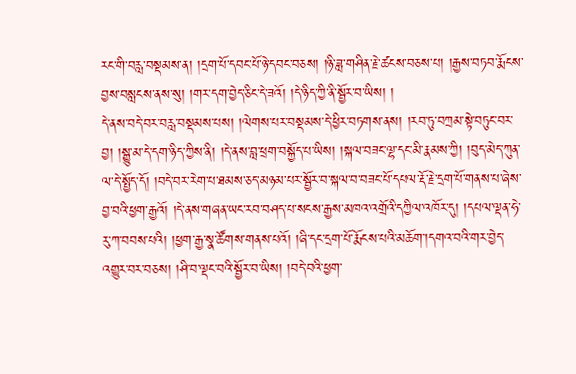རང་གི་བརླ་བསྡམས་ན། །དྲག་པོ་དབང་པོ་ཉེ་དབང་བཅས། །ཉི་ཟླ་གཤིན་རྗེ་ཚངས་བཅས་པ། །རྒྱས་བཏབ་རྨོངས་བྱས་བསླངས་ནས་སུ། །གར་དག་བྱེད་ཅིང་དེ་ཟའོ། །དེ་ཉིད་ཀྱི་ནི་སྦྱོར་བ་ཡིས། །
དེ་ནས་བདེ་བར་བརླ་བསྡམས་པས། །ལེགས་པར་བསྡམས་དེ་ཕྱིར་བཏགས་ནས། །རབ་ཏུ་བཀྲམ་སྟེ་བཏུང་བར་བྱ། །སྒྱུ་མ་དེ་དག་ཉིད་ཀྱིས་ནི། །དེ་ནས་བླ་ཕྲག་བསྐྱོད་པ་ཡིས། །སྐལ་བཟང་ལྷ་དང་མི་རྣམས་ཀྱི། །བུད་མེད་ཀུན་ལ་དེ་སྤྱོད་དོ། །བདེ་བར་རེག་པ་ཐམས་ཅད་མཉམ་པར་སྦྱོར་བ་སྐལ་བ་བཟང་པོ་དཔལ་རྡོ་རྗེ་དྲག་པོ་གནས་པ་ཞེས་བྱ་བའི་ཕྱག་རྒྱའོ། །དེ་ནས་གཞན་ཡང་རབ་བཤད་པ་སངས་རྒྱས་མཁའ་འགྲོའི་དཀྱིལ་འཁོར་དུ། །དཔལ་ལྡན་ཧེ་རུ་ཀ་བབས་པའི། །ཕྱག་རྒྱ་སྣ་ཚོགས་གནས་པའོ། །ཞི་དང་དྲག་པོ་རྨོངས་པའི་མཆོག་།དགའ་བའི་གར་བྱེད་འགྱུར་བར་བཅས། །ཤི་བ་ལྡང་བའི་སྦྱོར་བ་ཡིས། །བདེ་བའི་ཕྱག་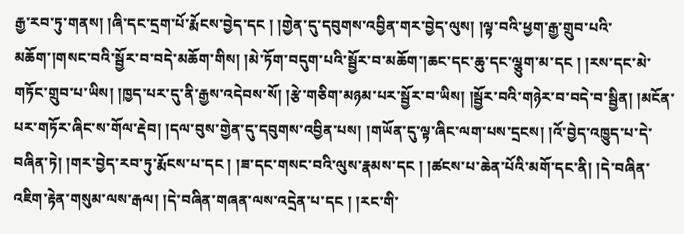རྒྱ་རབ་ཏུ་གནས། །ཞི་དང་དྲག་པོ་རྨོངས་བྱེད་དང ། །གྱེན་དུ་དབུགས་འབྱིན་གར་བྱེད་ལུས། །ལྟ་བའི་ཕྱག་རྒྱ་གྲུབ་པའི་མཆོག་།གསང་བའི་སྦྱོར་བ་བདེ་མཆོག་གིས། །མེ་ཏོག་བདུག་པའི་སྦྱོར་བ་མཆོག་།ཆང་དང་ཆུ་དང་ལྕུག་མ་དང ། །རས་དང་མེ་གཏོང་གྲུབ་པ་ཡིས། །ཁྱད་པར་དུ་ནི་རྒྱས་འདེབས་སོ། །རྩེ་གཅིག་མཉམ་པར་སྦྱོར་བ་ཡིས། །སྦྱོར་བའི་གཉེར་བ་བདེ་བ་སྦྱིན། །མངོན་པར་གཏོར་ཞིང་ས་གོལ་རྡེབ། །དལ་བུས་གྱེན་དུ་དབུགས་འབྱིན་པས། །གཡོན་དུ་ལྟ་ཞིང་ལག་པས་དྲངས། །འོ་བྱེད་འཁྱུད་པ་དེ་བཞིན་ཏེ། །གར་བྱེད་རབ་ཏུ་རྨོངས་པ་དང ། །ཟ་དང་གསང་བའི་ལུས་རྣམས་དང ། །ཚངས་པ་ཆེན་པོའི་མགོ་དང་ནི། །དེ་བཞིན་འཇིག་རྟེན་གསུམ་ལས་རྒལ། །དེ་བཞིན་གཞན་ལས་འདྲེན་པ་དང ། །རང་གི་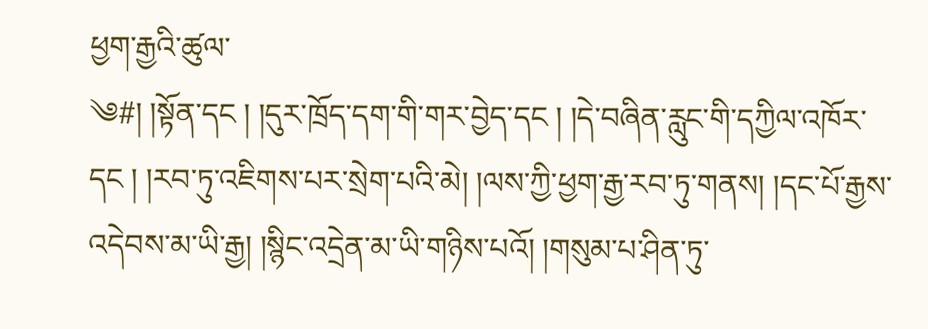ཕྱག་རྒྱའི་ཚུལ་
༄#། །སྟོན་དང ། །དུར་ཁྲོད་དག་གི་གར་བྱེད་དང ། །དེ་བཞིན་རླུང་གི་དཀྱིལ་འཁོར་དང ། །རབ་ཏུ་འཇིགས་པར་སྲེག་པའི་མེ། །ལས་ཀྱི་ཕྱག་རྒྱ་རབ་ཏུ་གནས། །དང་པོ་རྒྱས་འདེབས་མ་ཡི་རྒྱ། །སྙིང་འདྲེན་མ་ཡི་གཉིས་པའོ། །གསུམ་པ་ཤིན་ཏུ་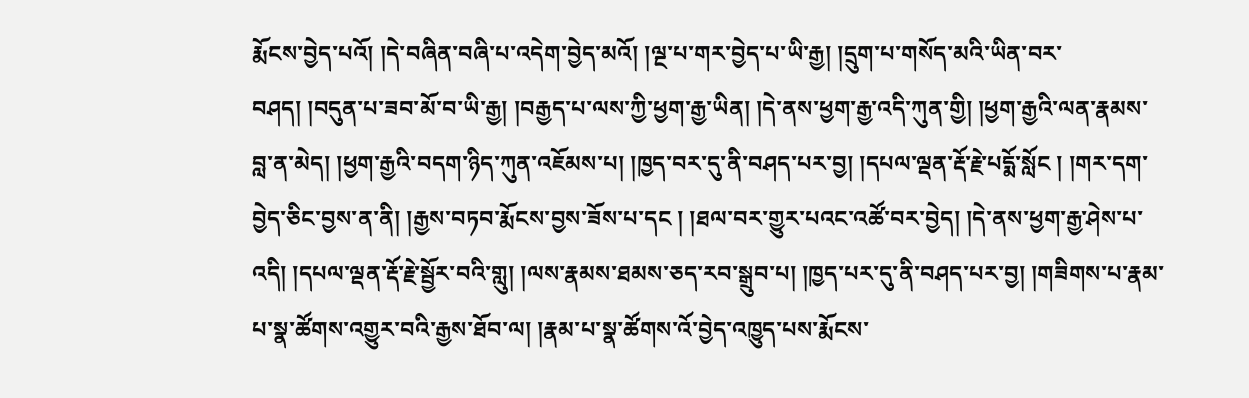རྨོངས་བྱེད་པའོ། །དེ་བཞིན་བཞི་པ་འདེག་བྱེད་མའོ། །ལྔ་པ་གར་བྱེད་པ་ཡི་རྒྱ། །དྲུག་པ་གསོད་མའི་ཡིན་བར་བཤད། །བདུན་པ་ཟབ་མོ་བ་ཡི་རྒྱ། །བརྒྱད་པ་ལས་ཀྱི་ཕྱག་རྒྱ་ཡིན། །དེ་ནས་ཕྱག་རྒྱ་འདི་ཀུན་གྱི། །ཕྱག་རྒྱའི་ལན་རྣམས་བླ་ན་མེད། །ཕྱག་རྒྱའི་བདག་ཉིད་ཀུན་འཇོམས་པ། །ཁྱད་བར་དུ་ནི་བཤད་པར་བྱ། །དཔལ་ལྡན་རྡོ་རྗེ་པདྨོ་སློང ། །གར་དག་བྱེད་ཅིང་བྱས་ན་ནི། །རྒྱས་བཏབ་རྨོངས་བྱས་ཟོས་པ་དང ། །ཐལ་བར་གྱུར་པའང་འཚོ་བར་བྱེད། །དེ་ནས་ཕྱག་རྒྱ་ཤེས་པ་འདི། །དཔལ་ལྡན་རྡོ་རྗེ་སྦྱོར་བའི་གླུ། །ལས་རྣམས་ཐམས་ཅད་རབ་སྒྲུབ་པ། །ཁྱད་པར་དུ་ནི་བཤད་པར་བྱ། །གཟིགས་པ་རྣམ་པ་སྣ་ཚོགས་འགྱུར་བའི་རྒྱས་ཐོབ་ལ། །རྣམ་པ་སྣ་ཚོགས་འོ་བྱེད་འཁྱུད་པས་རྨོངས་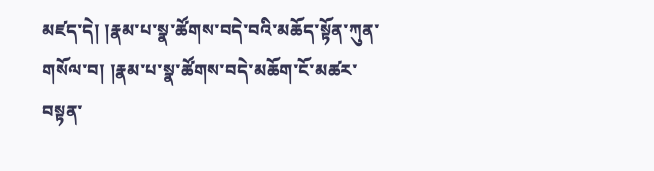མཛད་དེ། །རྣམ་པ་སྣ་ཚོགས་བདེ་བའི་མཆོད་སྟོན་ཀུན་གསོལ་བ། །རྣམ་པ་སྣ་ཚོགས་བདེ་མཆོག་ངོ་མཚར་བསྟན་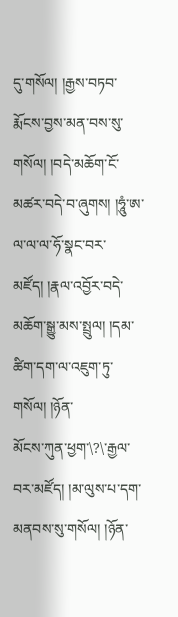དུ་གསོལ། །རྒྱས་བཏབ་རྨོངས་བྱས་མན་བས་སུ་གསོལ། །བདེ་མཆོག་ངོ་མཚར་བདེ་བ་ཞུགས། །ཧཱུཾ་ཨ་ལ་ལ་ལ་ཧོ་སྣང་བར་མཛོད། །རྣལ་འབྱོར་བདེ་མཆོག་སྒྱུ་མས་སྤྲུལ། །དམ་ཚིག་དག་ལ་འཇུག་ཏུ་གསོལ། །ཉོན་
མོངས་ཀུན་ཕྱག་\?\་རྒྱལ་བར་མཛོད། །མ་ལུས་པ་དག་མནབས་སུ་གསོལ། །ཉོན་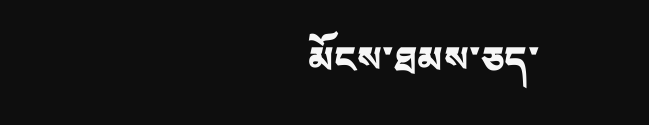མོངས་ཐམས་ཅད་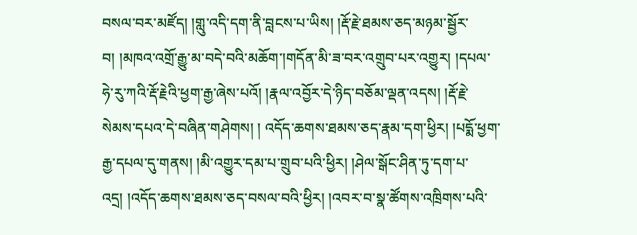བསལ་བར་མཛོད། །གླུ་འདི་དག་ནི་བླངས་པ་ཡིས། །རྡོ་རྗེ་ཐམས་ཅད་མཉམ་སྦྱོར་བ། །མཁའ་འགྲོ་རྒྱུ་མ་བདེ་བའི་མཆོག་།གདོན་མི་ཟ་བར་འགྲུབ་པར་འགྱུར། །དཔལ་ཧེ་རུ་ཀའི་རྡོ་རྗེའི་ཕྱག་རྒྱ་ཞེས་པའོ། །རྣལ་འབྱོར་དེ་ཉིད་བཅོམ་ལྡན་འདས། །རྡོ་རྗེ་སེམས་དཔའ་དེ་བཞིན་གཤེགས། ། འདོད་ཆགས་ཐམས་ཅད་རྣམ་དག་ཕྱིར། །པདྨོ་ཕྱག་རྒྱ་དཔལ་དུ་གནས། །མི་འགྱུར་དམ་པ་གྲུབ་པའི་ཕྱིར། །ཤེལ་སྒོང་ཤིན་ཏུ་དག་པ་འདྲ། །འདོད་ཆགས་ཐམས་ཅད་བསལ་བའི་ཕྱིར། །འབར་བ་སྣ་ཚོགས་འཁྲིགས་པའི་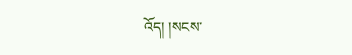འོད། །སངས་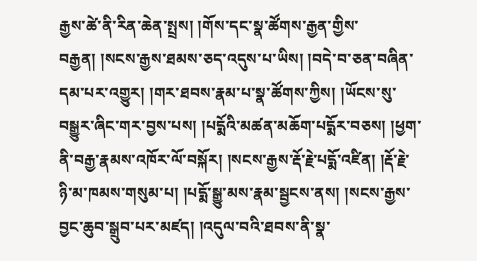རྒྱས་ཚེ་ནི་རིན་ཆེན་སྤྲས། །གོས་དང་སྣ་ཚོགས་རྒྱན་གྱིས་བརྒྱན། །སངས་རྒྱས་ཐམས་ཅད་འདུས་པ་ཡིས། །བདེ་བ་ཅན་བཞིན་དམ་པར་འགྱུར། །གར་ཐབས་རྣམ་པ་སྣ་ཚོགས་ཀྱིས། །ཡོངས་སུ་བསྒྱུར་ཞིང་གར་བྱས་པས། །པདྨོའི་མཚན་མཆོག་པདྨོར་བཅས། །ཕྱག་ནི་བརྒྱ་རྣམས་འཁོར་ལོ་བསྐོར། །སངས་རྒྱས་རྡོ་རྗེ་པདྨོ་འཛིན། །རྡོ་རྗེ་ཉི་མ་ཁམས་གསུམ་པ། །པདྨོ་སྒྱུ་མས་རྣམ་སྦྱངས་ནས། །སངས་རྒྱས་བྱང་ཆུབ་སྒྲུབ་པར་མཛད། །འདུལ་བའི་ཐབས་ནི་སྣ་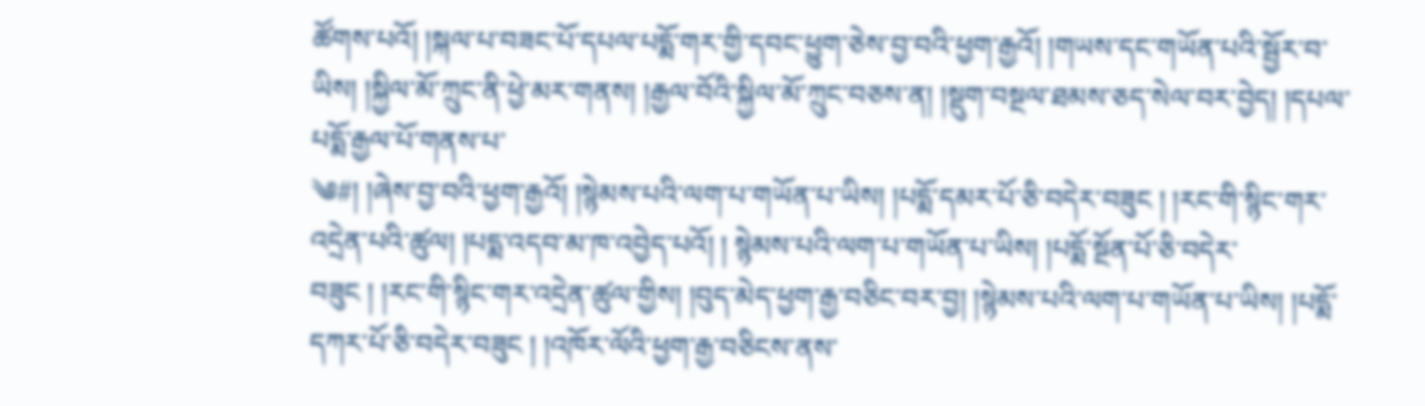ཚོགས་པའོ། །སྐལ་པ་བཟང་པོ་དཔལ་པདྨོ་གར་གྱི་དབང་ཕྱུག་ཅེས་བྱ་བའི་ཕྱག་རྒྱའོ། །གཡས་དང་གཡོན་པའི་སྦྱོར་བ་ཡིས། །སྐྱིལ་མོ་ཀྲུང་ནི་ཕྱེ་མར་གནས། །རྒྱལ་བོའི་སྐྱིལ་མོ་ཀྲུང་བཅས་ན། །སྡུག་བསྔལ་ཐམས་ཅད་སེལ་བར་བྱེད། །དཔལ་པདྨོ་རྒྱལ་པོ་གནས་པ་
༄#། །ཞེས་བྱ་བའི་ཕྱག་རྒྱའོ། །སྙེམས་པའི་ལག་པ་གཡོན་པ་ཡིས། །པདྨོ་དམར་པོ་ཅི་བདེར་བཟུང ། །རང་གི་སྙིང་གར་འདྲེན་པའི་ཚུལ། །པདྨ་འདབ་མ་ཁ་འབྱེད་པའོ། ། སྙེམས་པའི་ལག་པ་གཡོན་པ་ཡིས། །པདྨོ་སྔོན་པོ་ཅི་བདེར་བཟུང ། །རང་གི་སྙིང་གར་འདྲེན་ཚུལ་གྱིས། །བུད་མེད་ཕྱག་རྒྱ་བཅིང་བར་བྱ། །སྙེམས་པའི་ལག་པ་གཡོན་པ་ཡིས། །པདྨོ་དཀར་པོ་ཅི་བདེར་བཟུང ། །འཁོར་ལོའི་ཕྱག་རྒྱ་བཅིངས་ནས་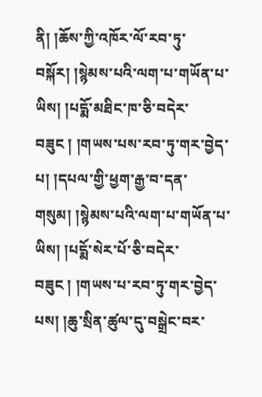ནི། །ཆོས་ཀྱི་འཁོར་ལོ་རབ་ཏུ་བསྐོར། །སྙེམས་པའི་ལག་པ་གཡོན་པ་ཡིས། །པདྨོ་མཐིང་ཁ་ཅི་བདེར་བཟུང ། །གཡས་པས་རབ་ཏུ་གར་བྱེད་པ། །དཔལ་གྱི་ཕྱག་རྒྱ་བ་དན་གསུམ། །སྙེམས་པའི་ལག་པ་གཡོན་པ་ཡིས། །པདྨོ་སེར་པོ་ཅི་བདེར་བཟུང ། །གཡས་པ་རབ་ཏུ་གར་བྱེད་པས། །ཆུ་སྲིན་ཚུལ་དུ་བསྒྲེང་བར་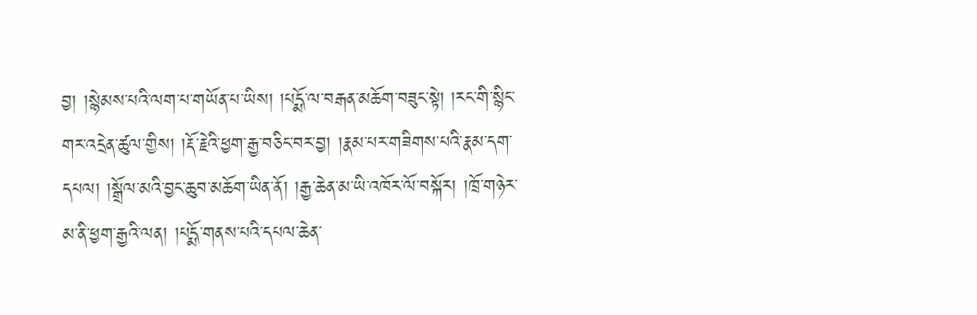བྱ། །སྙེམས་པའི་ལག་པ་གཡོན་པ་ཡིས། །པདྨོ་ལ་བརྒན་མཆོག་བཟུང་སྟེ། །རང་གི་སྙིང་གར་འདྲེན་ཚུལ་གྱིས། །རྡོ་རྗེའི་ཕྱག་རྒྱ་བཅིང་བར་བྱ། །རྣམ་པར་གཟིགས་པའི་རྣམ་དག་དཔལ། །སྒྲོལ་མའི་བྱང་ཆུབ་མཆོག་ཡིན་ནོ། །རྒྱ་ཆེན་མ་ཡི་འཁོར་ལོ་བསྐོར། །ཁྲོ་གཉེར་མ་ནི་ཕྱག་རྒྱའི་ལན། །པདྨོ་གནས་པའི་དཔལ་ཆེན་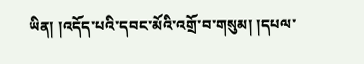ཡིན། །འདོད་པའི་དབང་མོའི་འགྲོ་བ་གསུམ། །དཔལ་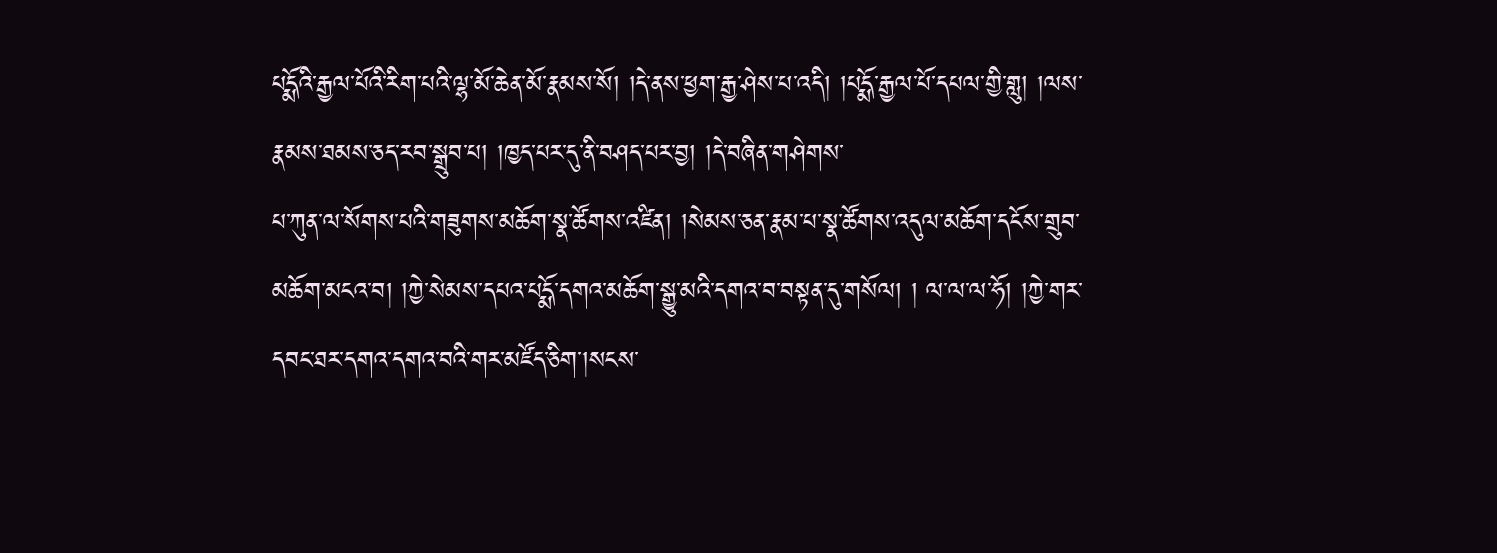པདྨོའི་རྒྱལ་པོའི་རིག་པའི་ལྷ་མོ་ཆེན་མོ་རྣམས་སོ། །དེ་ནས་ཕྱག་རྒྱ་ཤེས་པ་འདི། །པདྨོ་རྒྱལ་པོ་དཔལ་གྱི་གླུ། །ལས་རྣམས་ཐམས་ཅད་རབ་སྒྲུབ་པ། །ཁྱད་པར་དུ་ནི་བཤད་པར་བྱ། །དེ་བཞིན་གཤེགས་
པ་ཀུན་ལ་སོགས་པའི་གཟུགས་མཆོག་སྣ་ཚོགས་འཛིན། །སེམས་ཅན་རྣམ་པ་སྣ་ཚོགས་འདུལ་མཆོག་དངོས་གྲུབ་མཆོག་མངའ་བ། །ཀྱེ་སེམས་དཔའ་པདྨོ་དགའ་མཆོག་སྒྱུ་མའི་དགའ་བ་བསྟན་དུ་གསོལ། ། ལ་ལ་ལ་ཧོ། །ཀྱེ་གར་དབང་ཐར་དགའ་དགའ་བའི་གར་མཛོད་ཅིག་།སངས་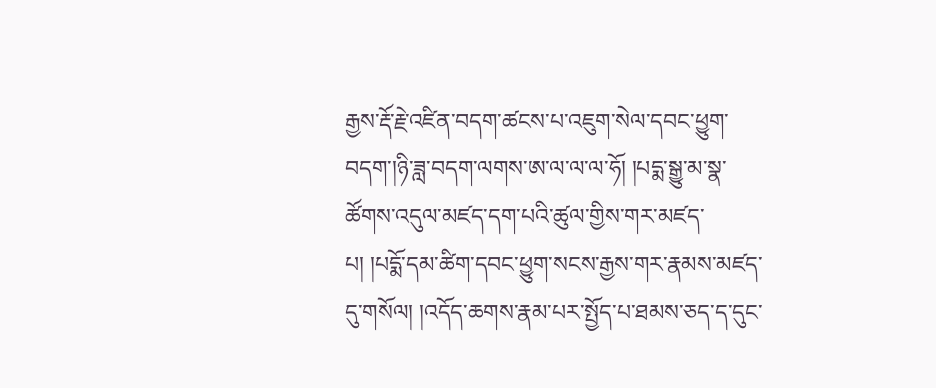རྒྱས་རྡོ་རྗེ་འཛིན་བདག་ཚངས་པ་འཇུག་སེལ་དབང་ཕྱུག་བདག་།ཉི་ཟླ་བདག་ལགས་ཨ་ལ་ལ་ལ་ཧོ། །པདྨ་སྒྱུ་མ་སྣ་ཚོགས་འདུལ་མཛད་དག་པའི་ཚུལ་གྱིས་གར་མཛད་པ། །པདྨོ་དམ་ཚིག་དབང་ཕྱུག་སངས་རྒྱས་གར་རྣམས་མཛད་དུ་གསོལ། །འདོད་ཆགས་རྣམ་པར་སྤྱོད་པ་ཐམས་ཅད་ད་དུང་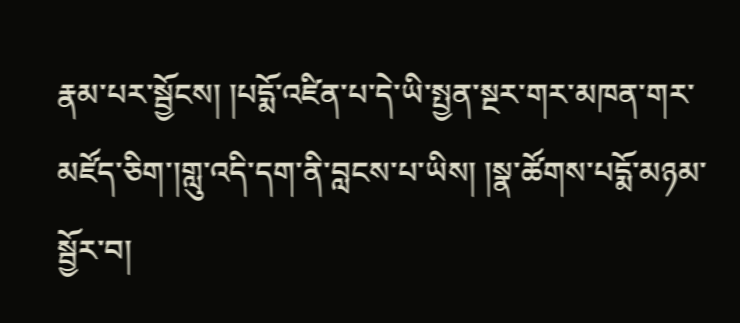རྣམ་པར་སྦྱོངས། །པདྨོ་འཛིན་པ་དེ་ཡི་སྤྱན་སྔར་གར་མཁན་གར་མཛོད་ཅིག་།གླུ་འདི་དག་ནི་བླངས་པ་ཡིས། །སྣ་ཚོགས་པདྨོ་མཉམ་སྦྱོར་བ།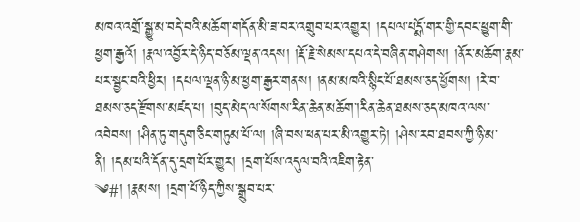མཁའ་འགྲོ་སྒྱུ་མ་བདེ་བའི་མཆོག་གདོན་མི་ཟ་བར་འགྲུབ་པར་འགྱུར། །དཔལ་པདྨོ་གར་གྱི་དབང་ཕྱུག་གི་ཕྱག་རྒྱའོ། །རྣལ་འབྱོར་དེ་ཉིད་བཅོམ་ལྡན་འདས། །རྡོ་རྗེ་སེམས་དཔའ་དེ་བཞིན་གཤེགས། །ནོར་མཆོག་རྣམ་པར་སྦྱང་བའི་ཕྱིར། །དཔལ་ལྡན་ཉི་མ་ཕྱག་རྒྱར་གནས། །ནམ་མཁའི་སྙིང་པོ་ཐམས་ཅད་ཕྱོགས། །རེ་བ་ཐམས་ཅད་རྫོགས་མཛད་པ། །བུད་མེད་ལ་སོགས་རིན་ཆེན་མཆོག་།རིན་ཆེན་ཐམས་ཅད་མཁའ་ལས་འབེབས། །ཤིན་ཏུ་གདུག་ཅིང་གཏུམ་པོ་ལ། །ཞི་བས་ཕན་པར་མི་འགྱུར་ཏེ། །ཤེས་རབ་ཐབས་ཀྱི་ཉི་མ་ནི། །དམ་པའི་དོན་དུ་དྲག་པོར་གྱུར། །དྲག་པོས་འདུལ་བའི་འཇིག་རྟེན་
༄#། །རྣམས། །དྲག་པོ་ཉིད་ཀྱིས་སྒྲུབ་པར་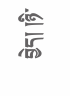བྱེད། །ཉི་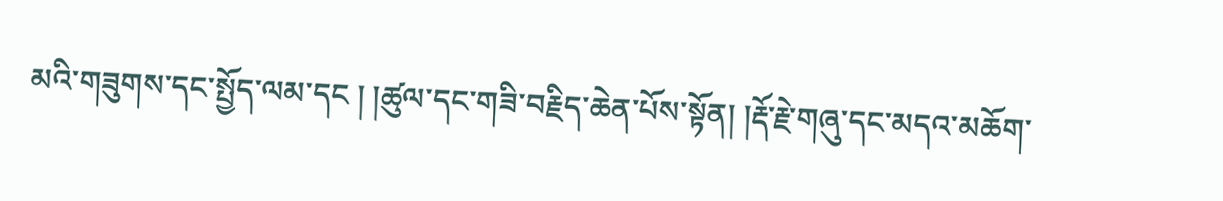མའི་གཟུགས་དང་སྤྱོད་ལམ་དང ། །ཚུལ་དང་གཟི་བརྗིད་ཆེན་པོས་སྟོན། །རྡོ་རྗེ་གཞུ་དང་མདའ་མཆོག་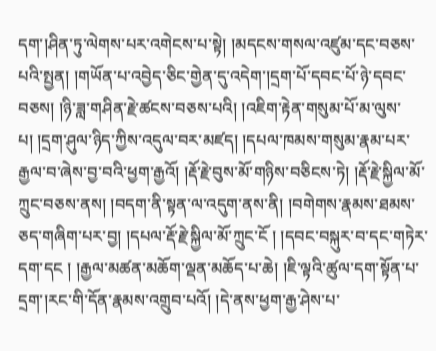དག་།ཤིན་ཏུ་ལེགས་པར་འགེངས་པ་སྟེ། །མདངས་གསལ་འཛུམ་དང་བཅས་པའི་སྤྱན། །གཡོན་པ་འབྱེད་ཅིང་གྱེན་དུ་འདེག་།དྲག་པོ་དབང་པོ་ཉེ་དབང་བཅས། །ཉི་ཟླ་གཤིན་རྗེ་ཚངས་བཅས་པའི། །འཇིག་རྟེན་གསུམ་པོ་མ་ལུས་པ། །དྲག་ཤུལ་ཉིད་ཀྱིས་འདུལ་བར་མཛད། །དཔལ་ཁམས་གསུམ་རྣམ་པར་རྒྱལ་བ་ཞེས་བྱ་བའི་ཕྱག་རྒྱའོ། །རྡོ་རྗེ་བུས་མོ་གཉིས་བཅིངས་ཏེ། །རྡོ་རྗེ་སྐྱིལ་མོ་ཀྲུང་བཅས་ནས། །བདག་ནི་སྟན་ལ་འདུག་ནས་ནི། །བགེགས་རྣམས་ཐམས་ཅད་གཞིག་པར་བྱ། །དཔལ་རྡོ་རྗེ་སྐྱིལ་མོ་ཀྲུང་ངོ ། །དབང་བསྐུར་བ་དང་གཏེར་དག་དང ། །རྒྱལ་མཚན་མཆོག་ལྡན་མཆོད་པ་ཆེ། །ཇི་ལྟའི་ཚུལ་དག་སྟོན་པ་དྲག་།རང་གི་དོན་རྣམས་འགྲུབ་པའོ། །དེ་ནས་ཕྱག་རྒྱ་ཤེས་པ་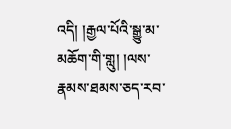འདི། །རྒྱལ་པོའི་སྒྱུ་མ་མཆོག་གི་གླུ། །ལས་རྣམས་ཐམས་ཅད་རབ་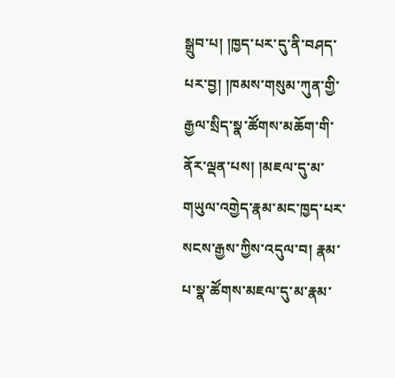སྒྲུབ་པ། །ཁྱད་པར་དུ་ནི་བཤད་པར་བྱ། །ཁམས་གསུམ་ཀུན་གྱི་རྒྱལ་སྲིད་སྣ་ཚོགས་མཆོག་གི་ནོར་ལྡན་པས། །མཇལ་དུ་མ་གཡུལ་འགྱེད་རྣམ་མང་ཁྱད་པར་སངས་རྒྱས་ཀྱིས་འདུལ་བ། རྣམ་པ་སྣ་ཚོགས་མཇལ་དུ་མ་རྣམ་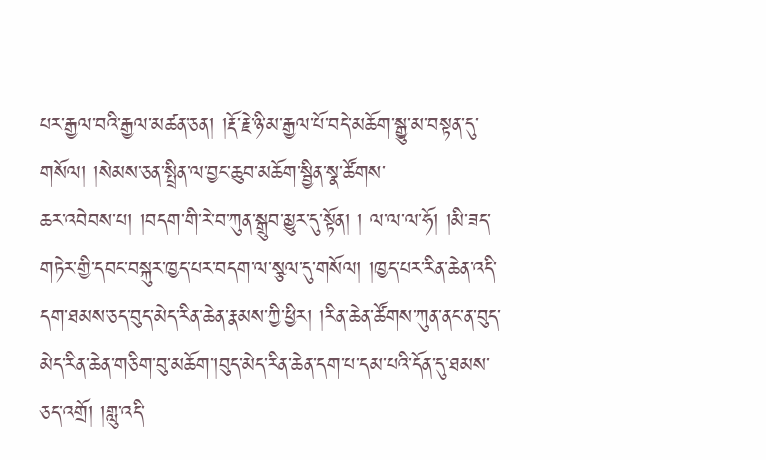པར་རྒྱལ་བའི་རྒྱལ་མཚན་ཅན། །རྡོ་རྗེ་ཉི་མ་རྒྱལ་པོ་བདེ་མཆོག་སྒྱུ་མ་བསྟན་དུ་གསོལ། །སེམས་ཅན་སྤྲིན་ལ་བྱང་ཆུབ་མཆོག་སྦྱིན་སྣ་ཚོགས་
ཆར་འབེབས་པ། །བདག་གི་རེ་བ་ཀུན་སྒྲུབ་མྱུར་དུ་སྟོན། ། ལ་ལ་ལ་ཧོ། །མི་ཟད་གཏེར་གྱི་དབང་བསྐུར་ཁྱད་པར་བདག་ལ་སྩལ་དུ་གསོལ། །ཁྱད་པར་རིན་ཆེན་འདི་དག་ཐམས་ཅད་བུད་མེད་རིན་ཆེན་རྣམས་ཀྱི་ཕྱིར། །རིན་ཆེན་ཚོགས་ཀུན་ནང་ན་བུད་མེད་རིན་ཆེན་གཅིག་བུ་མཆོག་།བུད་མེད་རིན་ཆེན་དག་པ་དམ་པའི་དོན་དུ་ཐམས་ཅད་འགྲོ། །གླུ་འདི་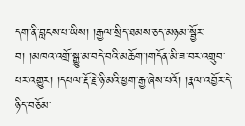དག་ནི་བླངས་པ་ཡིས། །རྒྱལ་སྲིད་ཐམས་ཅད་མཉམ་སྦྱོར་བ། །མཁའ་འགྲོ་སྒྱུ་མ་བདེ་བའི་མཆོག་།གདོན་མི་ཟ་བར་འགྲུབ་པར་འགྱུར། །དཔལ་རྡོ་རྗེ་ཉི་མའི་ཕྱག་རྒྱ་ཞེས་པའོ། །རྣལ་འབྱོར་དེ་ཉིད་བཅོམ་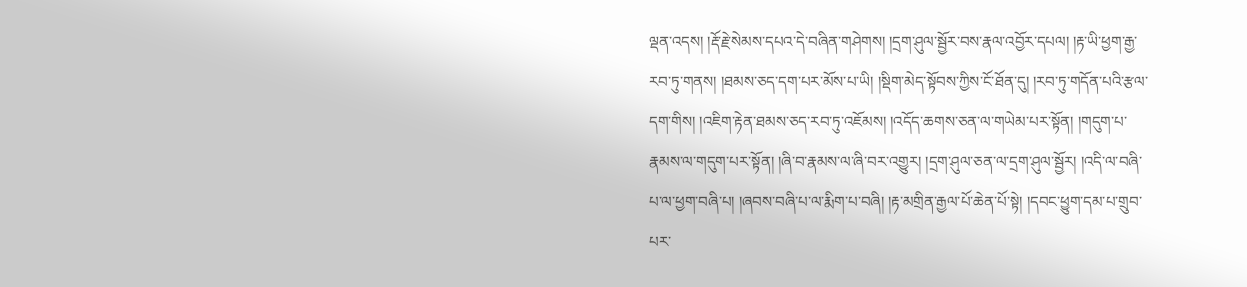ལྡན་འདས། །རྡོ་རྗེ་སེམས་དཔའ་དེ་བཞིན་གཤེགས། །དྲག་ཤུལ་སྦྱོར་བས་རྣལ་འབྱོར་དཔལ། །རྟ་ཡི་ཕྱག་རྒྱ་རབ་ཏུ་གནས། །ཐམས་ཅད་དག་པར་མོས་པ་ཡི། །སྡིག་མེད་སྟོབས་ཀྱིས་ངོ་ཐོན་དུ། །རབ་ཏུ་གདོན་པའི་རྩལ་དག་གིས། །འཇིག་རྟེན་ཐམས་ཅད་རབ་ཏུ་འཇོམས། །འདོད་ཆགས་ཅན་ལ་གཡེམ་པར་སྟོན། །གདུག་པ་རྣམས་ལ་གདུག་པར་སྟོན། །ཞི་བ་རྣམས་ལ་ཞི་བར་འགྱུར། །དྲག་ཤུལ་ཅན་ལ་དྲག་ཤུལ་སྦྱོར། །འདི་ལ་བཞི་པ་ལ་ཕྱག་བཞི་པ། །ཞབས་བཞི་པ་ལ་རྨིག་པ་བཞི། །རྟ་མགྲིན་རྒྱལ་པོ་ཆེན་པོ་སྟེ། །དབང་ཕྱུག་དམ་པ་གྲུབ་པར་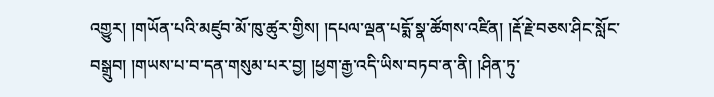འགྱུར། །གཡོན་པའི་མཛུབ་མོ་ཁུ་ཚུར་གྱིས། །དཔལ་ལྡན་པདྨོ་སྣ་ཚོགས་འཛིན། །རྡོ་རྗེ་བཅས་ཤིང་སློང་བསྒྲུབ། །གཡས་པ་བ་དན་གསུམ་པར་བྱ། །ཕྱག་རྒྱ་འདི་ཡིས་བཏབ་ན་ནི། །ཤིན་ཏུ་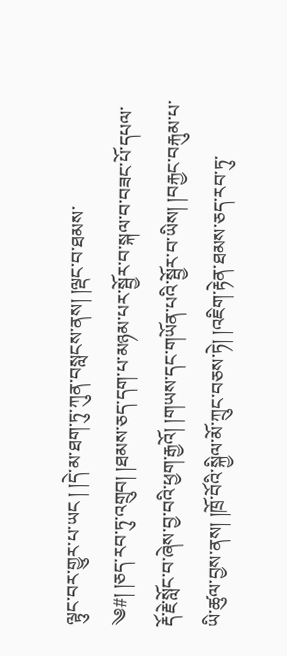ལྟུང་བར་གྱུར་པ་ཡང ། །དེ་མ་ཐག་ཏུ་ཀུན་བསླངས་ནས། །ལྡང་བ་ཐམས་
༄#། །ཅད་རབ་ཏུ་འགྲུབ། །ཐམས་ཅད་དག་པ་མཉམ་པར་སྦྱོར་བ་སྐལ་བ་བཟང་པོ་དཔལ་རྡོ་རྗེ་སློང་བ་ཞེས་བྱ་བའི་ཕྱག་རྒྱའོ། །གཡས་དང་གཡོན་པའི་སྦྱོར་བ་ཡིས། །བརྐྱང་བརྐུམ་པ་ཡི་ཚུལ་བྱས་ནས། །ཁྲོ་བོའི་སྐྱིལ་མོ་ཀྲུང་བཅས་ཏེ། །འཇིག་རྟེན་ཐམས་ཅད་རབ་ཏུ་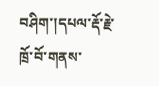བཤིག་།དཔལ་རྡོ་རྗེ་ཁྲོ་བོ་གནས་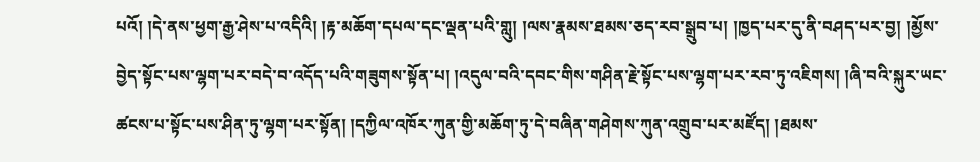པའོ། །དེ་ནས་ཕྱག་རྒྱ་ཤེས་པ་འདིའི། །རྟ་མཆོག་དཔལ་དང་ལྡན་པའི་གླུ། །ལས་རྣམས་ཐམས་ཅད་རབ་སྒྲུབ་པ། །ཁྱད་པར་དུ་ནི་བཤད་པར་བྱ། །མྱོས་བྱེད་སྟོང་པས་ལྷག་པར་བདེ་བ་འདོད་པའི་གཟུགས་སྟོན་པ། །འདུལ་བའི་དབང་གིས་གཤིན་རྗེ་སྟོང་པས་ལྷག་པར་རབ་ཏུ་འཇིགས། །ཞི་བའི་སྐུར་ཡང་ཚངས་པ་སྟོང་པས་ཤིན་ཏུ་ལྷག་པར་སྟོན། །དཀྱིལ་འཁོར་ཀུན་གྱི་མཆོག་ཏུ་དེ་བཞིན་གཤེགས་ཀུན་འགྲུབ་པར་མཛོད། །ཐམས་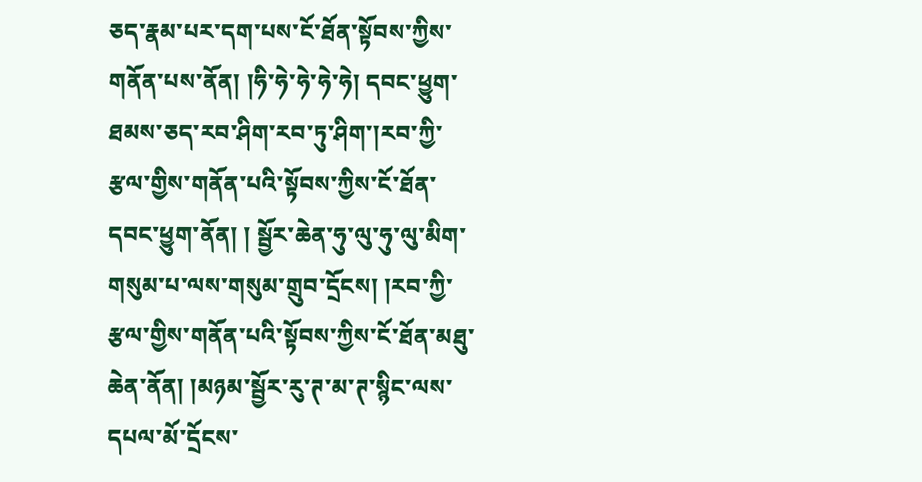ཅད་རྣམ་པར་དག་པས་ངོ་ཐོན་སྟོབས་ཀྱིས་གནོན་པས་ནོན། །ཧི་ཧེ་ཧེ་ཧེ་ཧེ། དབང་ཕྱུག་ཐམས་ཅད་རབ་ཤིག་རབ་ཏུ་ཤིག་།རབ་ཀྱི་རྩལ་གྱིས་གནོན་པའི་སྟོབས་ཀྱིས་ངོ་ཐོན་དབང་ཕྱུག་ནོན། ། སྦྱོར་ཆེན་ཧུ་ལུ་ཧུ་ལུ་མིག་གསུམ་པ་ལས་གསུམ་གྲུབ་དྲོངས། །རབ་ཀྱི་རྩལ་གྱིས་གནོན་པའི་སྟོབས་ཀྱིས་ངོ་ཐོན་མཐུ་ཆེན་ནོན། །མཉམ་སྦྱོར་རུ་ཊ་མ་ཊ་སྙིང་ལས་དཔལ་མོ་དྲོངས་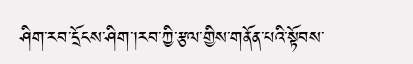ཤིག་རབ་དྲོངས་ཤིག་།རབ་ཀྱི་རྩལ་གྱིས་གནོན་པའི་སྟོབས་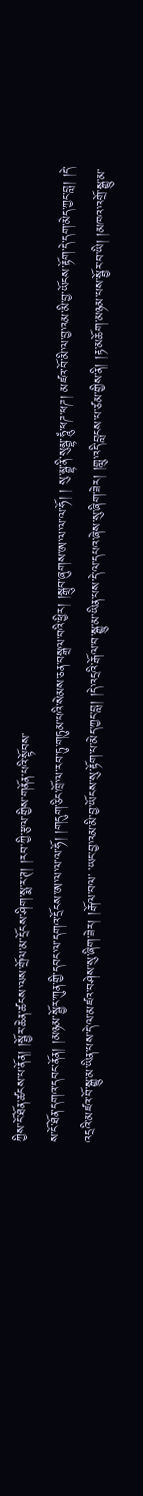ཀྱིས་ངོ་ཐོན་ཚངས་པ་ནོན། །སྦྱོར་ཆེན་ཚངས་ལས་གྲོལ་མ་དྲོངས་ཤིག་སྨ་ར་ཊ། །རབ་ཀྱི་རྩལ་གྱིས་གནོན་པའི་སྟོབས་
ས་ངོ་ཐོན་དགའ་དབང་ནོན། །མཉམ་སྦྱོར་ཀུན་གྱི་དབང་ལ་དགའ་དྲོངས་ཨ་ལ་ལ་ལ་ཧོ། །གདུག་ཅིང་ཁྲོ་ལ་རབ་ཏུ་གཏུམ་པའི་སེམས་ཅན་བསྒྲལ་བའི་ཕྱིར། །སྒྲུབ་ཞུགས་ཨ་ལ་ལ་ལ་ཧོ། ། སུ་མྦྷ་ནི་སུམྦྷ་ཧཱུཾ་ཕཌ་ཕཌ། མཛའ་བོ་མི་ལ་བྱ་འམ་མི་བྱ་ཡོངས་རྟོག་དེ་དག་མེད་ཀྱང་བླ། །དེ་འདྲའི་མཛའ་བོ་སྒྱུ་མ་ཡིན་པས་དེ་ལ་མཛའ་བཤེས་སུ་ཞིག་ཟེར། །རྒོལ་བལ་ ་ཡང་བྱ་འམ་མི་བྱ་ཡོངས་སུ་རྟོག་པ་མེད་ཀྱང་བླ། །དེ་འདྲའི་རྒོལ་བ་སྒྱུ་མ་ཡིན་པས་དེ་ལ་དཔའ་ཞེས་སུ་ཞིག་ཟེར། །གླུ་འདི་བླངས་པ་ཙམ་གྱིས་ནི། །རྟ་མཆོག་མཉམ་པས་སྦྱོར་བ་ཡི། །མཁའ་འགྲོ་སྒྱུ་མ་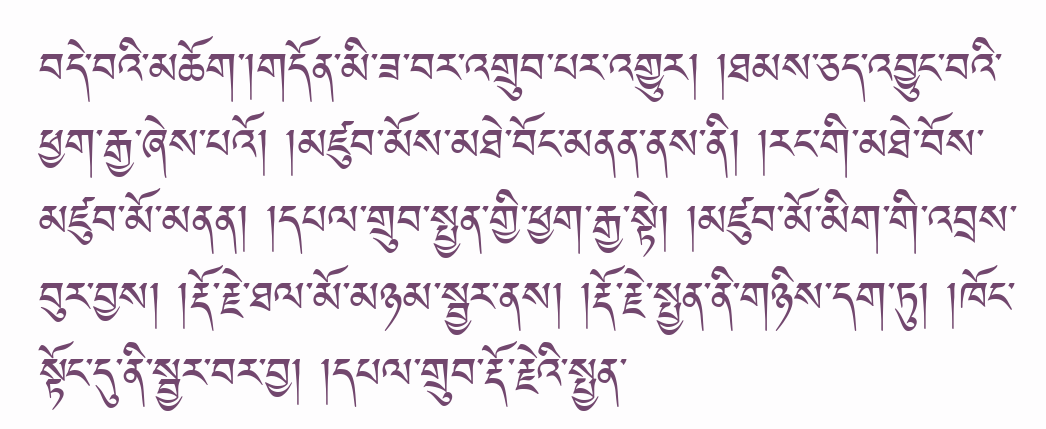བདེ་བའི་མཆོག་།གདོན་མི་ཟ་བར་འགྲུབ་པར་འགྱུར། །ཐམས་ཅད་འབྱུང་བའི་ཕྱག་རྒྱ་ཞེས་པའོ། །མཛུབ་མོས་མཐེ་བོང་མནན་ནས་ནི། །རང་གི་མཐེ་བོས་མཛུབ་མོ་མནན། །དཔལ་གྲུབ་སྤྱན་གྱི་ཕྱག་རྒྱ་སྟེ། །མཛུབ་མོ་མིག་གི་འབྲས་བུར་བྱས། །རྡོ་རྗེ་ཐལ་མོ་མཉམ་སྦྱར་ནས། །རྡོ་རྗེ་སྤྱན་ནི་གཉིས་དག་ཏུ། །ཁོང་སྟོང་དུ་ནི་སྦྱར་བར་བྱ། །དཔལ་གྲུབ་རྡོ་རྗེའི་སྤྱན་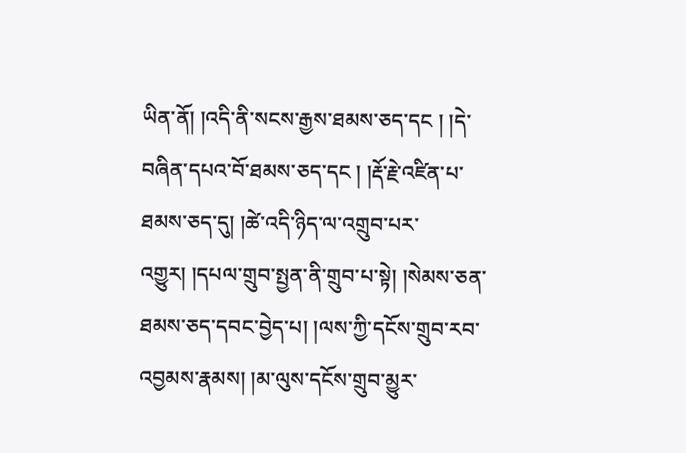ཡིན་ནོ། །འདི་ནི་སངས་རྒྱས་ཐམས་ཅད་དང ། །དེ་བཞིན་དཔའ་བོ་ཐམས་ཅད་དང ། །རྡོ་རྗེ་འཛིན་པ་ཐམས་ཅད་དུ། །ཚེ་འདི་ཉིད་ལ་འགྲུབ་པར་འགྱུར། །དཔལ་གྲུབ་སྤྱན་ནི་གྲུབ་པ་སྟེ། །སེམས་ཅན་ཐམས་ཅད་དབང་བྱེད་པ། །ལས་ཀྱི་དངོས་གྲུབ་རབ་འབྱམས་རྣམས། །མ་ལུས་དངོས་གྲུབ་མྱུར་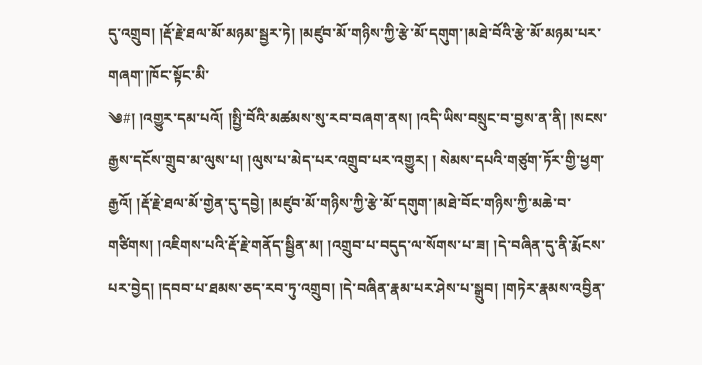དུ་འགྲུབ། །རྡོ་རྗེ་ཐལ་མོ་མཉམ་སྦྱར་ཏེ། །མཛུབ་མོ་གཉིས་ཀྱི་རྩེ་མོ་དགུག་།མཐེ་བོའི་རྩེ་མོ་མཉམ་པར་གཞག་།ཁོང་སྟོང་མི་
༄#། །འགྱུར་དམ་པའོ། །སྤྱི་བོའི་མཚམས་སུ་རབ་བཞག་ནས། །འདི་ཡིས་བསྲུང་བ་བྱས་ན་ནི། །སངས་རྒྱས་དངོས་གྲུབ་མ་ལུས་པ། །ལུས་པ་མེད་པར་འགྲུབ་པར་འགྱུར། ། སེམས་དཔའི་གཙུག་ཏོར་གྱི་ཕྱག་རྒྱའོ། །རྡོ་རྗེ་ཐལ་མོ་གྱེན་དུ་དབྱེ། །མཛུབ་མོ་གཉིས་ཀྱི་རྩེ་མོ་དགུག་།མཐེ་བོང་གཉིས་ཀྱི་མཆེ་བ་གཙིགས། །འཇིགས་པའི་རྡོ་རྗེ་གནོད་སྦྱིན་མ། །འགྲུབ་པ་བདུད་ལ་སོགས་པ་ཟ། །དེ་བཞིན་དུ་ནི་རྨོངས་པར་བྱེད། །དབབ་པ་ཐམས་ཅད་རབ་ཏུ་འགྲུབ། །དེ་བཞིན་རྣམ་པར་ཤེས་པ་སྒྲུབ། །གཏེར་རྣམས་འབྱིན་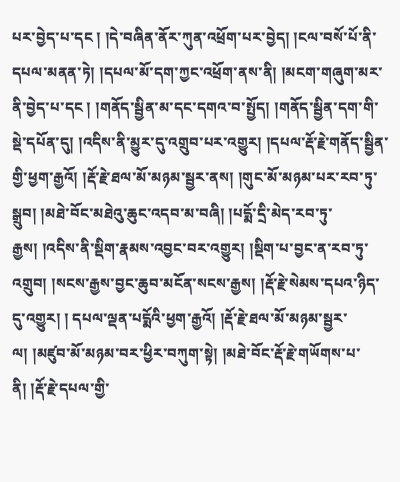པར་བྱེད་པ་དང ། །དེ་བཞིན་ནོར་ཀུན་འཕྲོག་པར་བྱེད། །ངལ་བསོ་པོ་ནི་དཔལ་མནན་ཏེ། །དཔལ་མོ་དག་ཀྱང་འཕྲོག་ནས་ནི། །མངག་གཞུག་མར་ནི་བྱེད་པ་དང ། །གནོད་སྦྱིན་མ་དང་དགའ་བ་སྤྱོད། །གནོད་སྦྱིན་དག་གི་སྡེ་དཔོན་དུ། །འདིས་ནི་མྱུར་དུ་འགྲུབ་པར་འགྱུར། །དཔལ་རྡོ་རྗེ་གནོད་སྦྱིན་གྱི་ཕྱག་རྒྱའོ། །རྡོ་རྗེ་ཐལ་མོ་མཉམ་སྦྱར་ནས། །གུང་མོ་མཉམ་པར་རབ་ཏུ་སྒྲུབ། །མཐེ་བོང་མཐེའུ་ཆུང་འདབ་མ་བཞི། །པདྨོ་དྲི་མེད་རབ་ཏུ་རྒྱས། །འདིས་ནི་སྡིག་རྣམས་འབྱང་བར་འགྱུར། །སྡིག་པ་བྱང་ན་རབ་ཏུ་འགྲུབ། །སངས་རྒྱས་བྱང་ཆུབ་མངོན་སངས་རྒྱས། །རྡོ་རྗེ་སེམས་དཔའ་ཉིད་དུ་འགྱུར། ། དཔལ་ལྡན་པདྨོའི་ཕྱག་རྒྱའོ། །རྡོ་རྗེ་ཐལ་མོ་མཉམ་སྦྱར་ལ། །མཛུབ་མོ་མཉམ་བར་ཕྱིར་བཀུག་སྟེ། །མཐེ་བོང་རྡོ་རྗེ་གཡོགས་པ་ནི། །རྡོ་རྗེ་དཔལ་གྱི་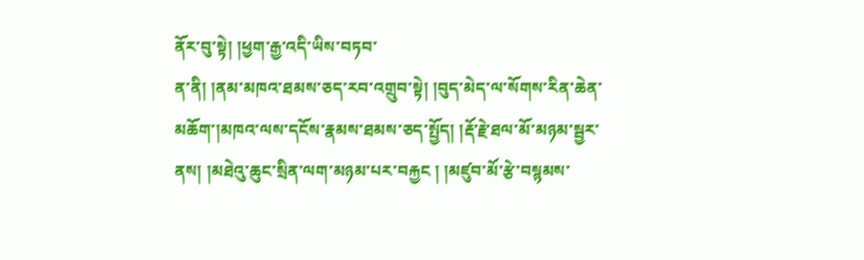ནོར་བུ་སྟེ། །ཕྱག་རྒྱ་འདི་ཡིས་བཏབ་
ན་ནི། །ནམ་མཁའ་ཐམས་ཅད་རབ་འགྲུབ་སྟེ། །བུད་མེད་ལ་སོགས་རིན་ཆེན་མཆོག་།མཁའ་ལས་དངོས་རྣམས་ཐམས་ཅད་སྤྱོད། །རྡོ་རྗེ་ཐལ་མོ་མཉམ་སྦྱར་ནས། །མཐེའུ་ཆུང་སྲིན་ལག་མཉམ་པར་བརྐྱང ། །མཛུབ་མོ་རྩེ་བསྙམས་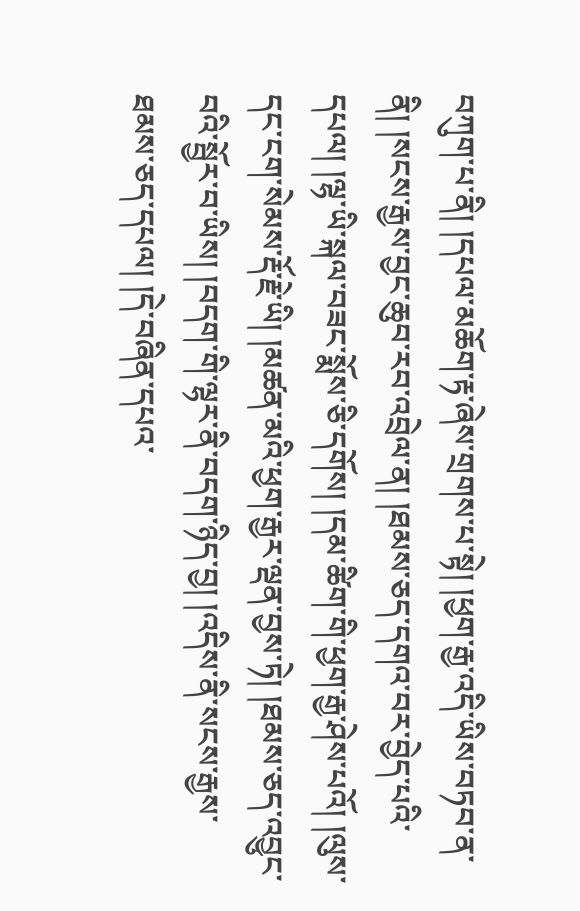བཀུག་པ་ནི། །དཔལ་མཆོག་རྟ་ཞེས་གྲགས་པ་སྟེ། །ཕྱག་རྒྱ་འདི་ཡིས་བཏབ་ན་ནི། །སངས་རྒྱས་བྱང་ཆུབ་རབ་འབྲེལ་ན། །ཐམས་ཅད་དགའ་བར་བྱེད་པའི་དཔལ། །ལྷ་ཡི་སྐལ་བཟང་སྨོས་ཅི་དགོས། །དམ་ཚིག་གི་ཕྱག་རྒྱ་ཤེས་པའོ། །ལུས་དང་ངག་སེམས་རྡོ་རྗེ་ཡི། །མཚན་མའི་ཕྱག་རྒྱར་ལྡན་བྱས་ཏེ། །ཐམས་ཅད་འབྱུང་བའི་སྦྱོར་བ་ཡིས། །བདག་གི་ལྷར་ནི་བདག་ཉིད་བྱ། །འདིས་ནི་སངས་རྒྱས་ཐམས་ཅད་དཔལ། །དེ་བཞིན་དཔའ་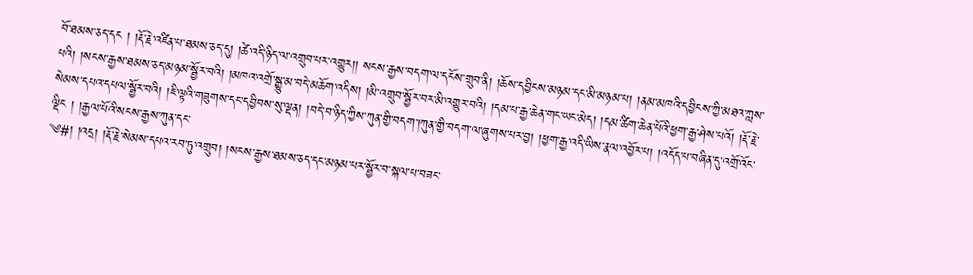བོ་ཐམས་ཅད་དང ། །རྡོ་རྗེ་འཛིན་པ་ཐམས་ཅད་དུ། །ཚེ་འདི་ཉིད་ལ་འགྲུབ་པར་འགྱུར།། སངས་རྒྱས་བདག་ལ་དངོས་གྲུབ་ནི། །ཆོས་དབྱིངས་མཉམ་དང་མི་མཉམ་པ། །ནམ་མཁའི་དབྱིངས་ཀྱི་མཐའ་ཀླས་པའི། །སངས་རྒྱས་ཐམས་ཅད་མཉམ་སྦྱོར་བའི། །མཁའ་འགྲོ་སྒྱུ་མ་བདེ་མཆོག་འདིས། །མི་འགྲུབ་སྦྱོར་བར་མི་འགྱུར་བའི། །དམ་པ་རྒྱ་ཆེན་གང་ཡང་མེད། །དམ་ཚིག་ཆེན་པོའི་ཕྱག་རྒྱ་ཤེས་པའོ། །རྡོ་རྗེ་སེམས་དཔའ་དཔལ་སྦྱོར་བའི། །ཇི་ལྟའི་གཟུགས་དང་དབྱིབས་སུ་ལྡན། །བདེ་བ་ཉིད་ཀྱིས་ཀུན་གྱི་བདག་།ཀུན་གྱི་བདག་ལ་ཞུགས་པར་བྱ། །ཕྱག་རྒྱ་འདི་ཡིས་རྣལ་འབྱོར་པ། །འདོད་པ་བཞིན་དུ་འགྲོ་འོང་ལྡིང ། །རྒྱལ་པོའི་སངས་རྒྱས་ཀུན་དང་
༄#། །འདྲ། །རྡོ་རྗེ་སེམས་དཔའ་རབ་ཏུ་འགྲུབ། །སངས་རྒྱས་ཐམས་ཅད་དང་མཉམ་པར་སྦྱོར་བ་སྐལ་པ་བཟང་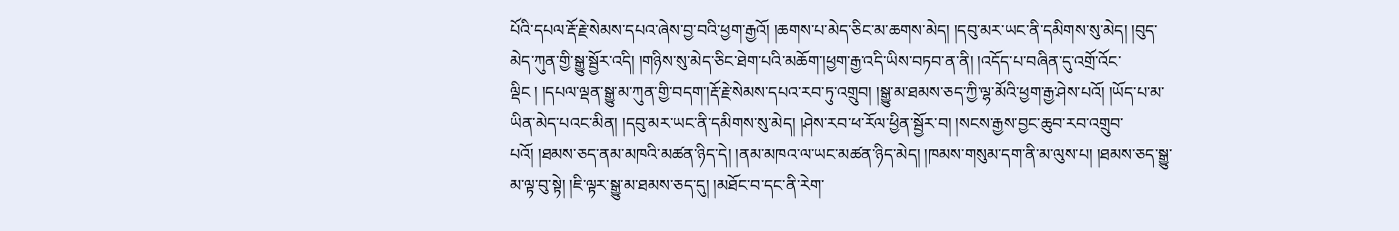པོའི་དཔལ་རྡོ་རྗེ་སེམས་དཔའ་ཞེས་བྱ་བའི་ཕྱག་རྒྱའོ། །ཆགས་པ་མེད་ཅིང་མ་ཆགས་མེད། །དབུ་མར་ཡང་ནི་དམིགས་སུ་མེད། །བུད་མེད་ཀུན་གྱི་སྒྱུ་སྦྱོར་འདི། །གཉིས་སུ་མེད་ཅིང་ཐེག་པའི་མཆོག་།ཕྱག་རྒྱ་འདི་ཡིས་བཏབ་ན་ནི། །འདོད་པ་བཞིན་དུ་འགྲོ་འོང་ལྡིང ། །དཔལ་ལྡན་སྒྱུ་མ་ཀུན་གྱི་བདག་།རྡོ་རྗེ་སེམས་དཔའ་རབ་ཏུ་འགྲུབ། །སྒྱུ་མ་ཐམས་ཅད་ཀྱི་ལྷ་མོའི་ཕྱག་རྒྱ་ཤེས་པའོ། །ཡོད་པ་མ་ཡིན་མེད་པའང་མིན། །དབུ་མར་ཡང་ནི་དམིགས་སུ་མེད། །ཤེས་རབ་ཕ་རོལ་ཕྱིན་སྦྱོར་བ། །སངས་རྒྱས་བྱང་ཆུབ་རབ་འགྲུབ་པའོ། །ཐམས་ཅད་ནམ་མཁའི་མཚན་ཉིད་དེ། །ནམ་མཁའ་ལ་ཡང་མཚན་ཉིད་མེད། །ཁམས་གསུམ་དག་ནི་མ་ལུས་པ། །ཐམས་ཅད་སྒྱུ་མ་ལྟ་བུ་སྟེ། །ཇི་ལྟར་སྒྱུ་མ་ཐམས་ཅད་དུ། །མཐོང་བ་དང་ནི་རེག་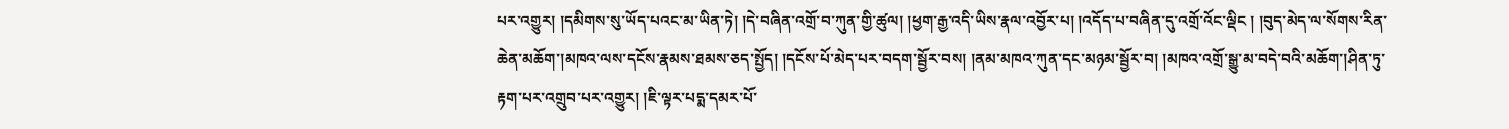པར་འགྱུར། །དམིགས་སུ་ཡོད་པའང་མ་ཡིན་ཏེ། །དེ་བཞིན་འགྲོ་བ་ཀུན་གྱི་ཚུལ། །ཕྱག་རྒྱ་འདི་ཡིས་རྣལ་འབྱོར་པ། །འདོད་པ་བཞིན་དུ་འགྲོ་འོང་ལྡིང ། །བུད་མེད་ལ་སོགས་རིན་ཆེན་མཆོག་།མཁའ་ལས་དངོས་རྣམས་ཐམས་ཅད་སྤྱོད། །དངོས་པོ་མེད་པར་བདག་སྦྱོར་བས། །ནམ་མཁའ་ཀུན་དང་མཉམ་སྦྱོར་བ། །མཁའ་འགྲོ་སྒྱུ་མ་བདེ་བའི་མཆོག་།ཤིན་ཏུ་རྟག་པར་འགྲུབ་པར་འགྱུར། །ཇི་ལྟར་པདྨ་དམར་པོ་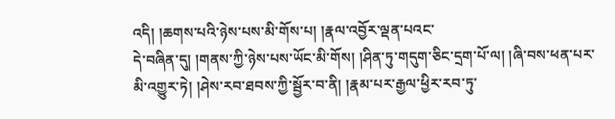འདི། །ཆགས་པའི་ཉེས་པས་མི་གོས་པ། །རྣལ་འབྱོར་ལྡན་པའང་
དེ་བཞིན་དུ། །གནས་ཀྱི་ཉེས་པས་ཡོང་མི་གོས། །ཤིན་ཏུ་གདུག་ཅིང་དྲག་པོ་ལ། །ཞི་བས་ཕན་པར་མི་འགྱུར་ཏེ། །ཤེས་རབ་ཐབས་ཀྱི་སྦྱོར་བ་ནི། །རྣམ་པར་རྒྱལ་ཕྱིར་རབ་ཏུ་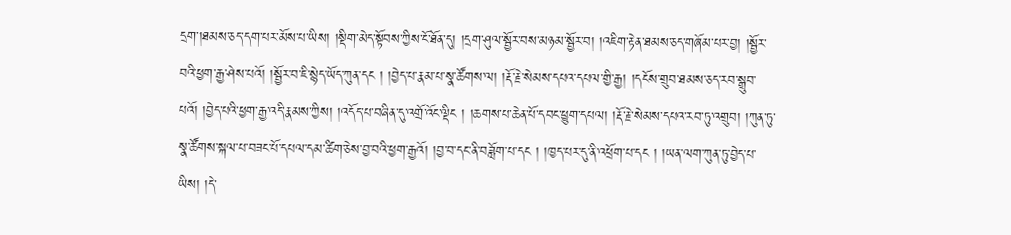དྲག་།ཐམས་ཅད་དག་པར་མོས་པ་ཡིས། །སྡིག་མེད་སྟོབས་ཀྱིས་ངོ་ཐོན་དུ། །དྲག་ཤུལ་སྦྱོར་བས་མཉམ་སྦྱོར་བ། །འཇིག་རྟེན་ཐམས་ཅད་གཞོམ་པར་བྱ། །སྦྱོར་བའི་ཕྱག་རྒྱ་ཤེས་པའོ། །སྦྱོར་བ་ཇི་སྙེད་ཡོད་ཀུན་དང ། །བྱེད་པ་རྣམ་པ་སྣ་ཚོགས་ལ། །རྡོ་རྗེ་སེམས་དཔའ་དཔལ་གྱི་རྒྱ། །དངོས་གྲུབ་ཐམས་ཅད་རབ་སྒྲུབ་པའོ། །བྱེད་པའི་ཕྱག་རྒྱ་འདི་རྣམས་ཀྱིས། །འདོད་པ་བཞིན་དུ་འགྲོ་འོང་ལྡིང ། །ཆགས་པ་ཆེན་པོ་དབང་ཕྱུག་དཔལ། །རྡོ་རྗེ་སེམས་དཔའ་རབ་ཏུ་འགྲུབ། །ཀུན་ཏུ་སྣ་ཚོགས་སྐལ་པ་བཟང་པོ་དཔལ་དམ་ཚིག་ཅེས་བྱ་བའི་ཕྱག་རྒྱའོ། །བྱ་བ་དང་ནི་བཟློག་པ་དང ། །ཁྱད་པར་དུ་ནི་འཕྲོག་པ་དང ། །ཡན་ལག་ཀུན་ཏུ་བྱེད་པ་ཡིས། །དེ་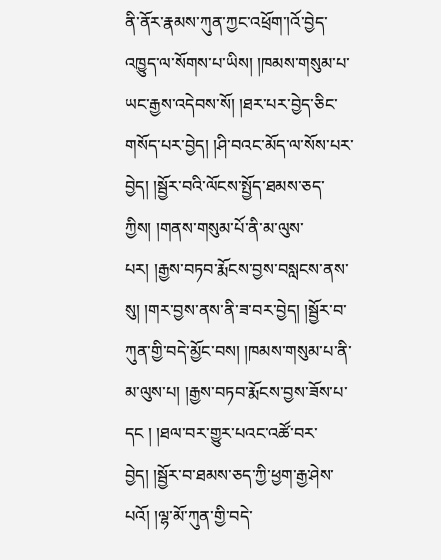ནི་ནོར་རྣམས་ཀུན་ཀྱང་འཕྲོག་།འོ་བྱེད་འཁྱུད་ལ་སོགས་པ་ཡིས། །ཁམས་གསུམ་པ་ཡང་རྒྱས་འདེབས་སོ། །ཐར་པར་བྱེད་ཅིང་གསོད་པར་བྱེད། །ཤི་བའང་མོད་ལ་སོས་པར་བྱེད། །སྦྱོར་བའི་ལོངས་སྤྱོད་ཐམས་ཅད་ཀྱིས། །གནས་གསུམ་པོ་ནི་མ་ལུས་པར། །རྒྱས་བཏབ་རྨོངས་བྱས་བསླངས་ནས་སུ། །གར་བྱས་ནས་ནི་ཟ་བར་བྱེད། །སྦྱོར་བ་ཀུན་གྱི་བདེ་མྱོང་བས། །ཁམས་གསུམ་པ་ནི་མ་ལུས་པ། །རྒྱས་བཏབ་རྨོངས་བྱས་ཟོས་པ་དང ། །ཐལ་བར་གྱུར་པའང་འཚོ་བར་བྱེད། །སྦྱོར་བ་ཐམས་ཅད་ཀྱི་ཕྱག་རྒྱ་ཤེས་པའོ། །ལྷ་མོ་ཀུན་གྱི་བདེ་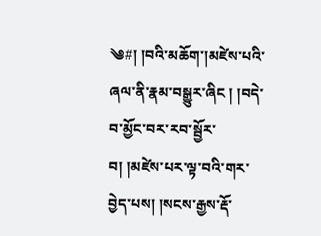༄#། །བའི་མཆོག་།མཛེས་པའི་ཞལ་ནི་རྣམ་བསྒྱུར་ཞིང ། །བདེ་བ་མྱོང་བར་རབ་སྦྱོར་བ། །མཛེས་པར་ལྟ་བའི་གར་བྱེད་པས། །སངས་རྒྱས་རྡོ་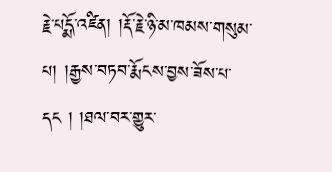རྗེ་པདྨོ་འཛིན། །རྡོ་རྗེ་ཉི་མ་ཁམས་གསུམ་པ། །རྒྱས་བཏབ་རྨོངས་བྱས་ཟོས་པ་དང ། །ཐལ་བར་གྱུར་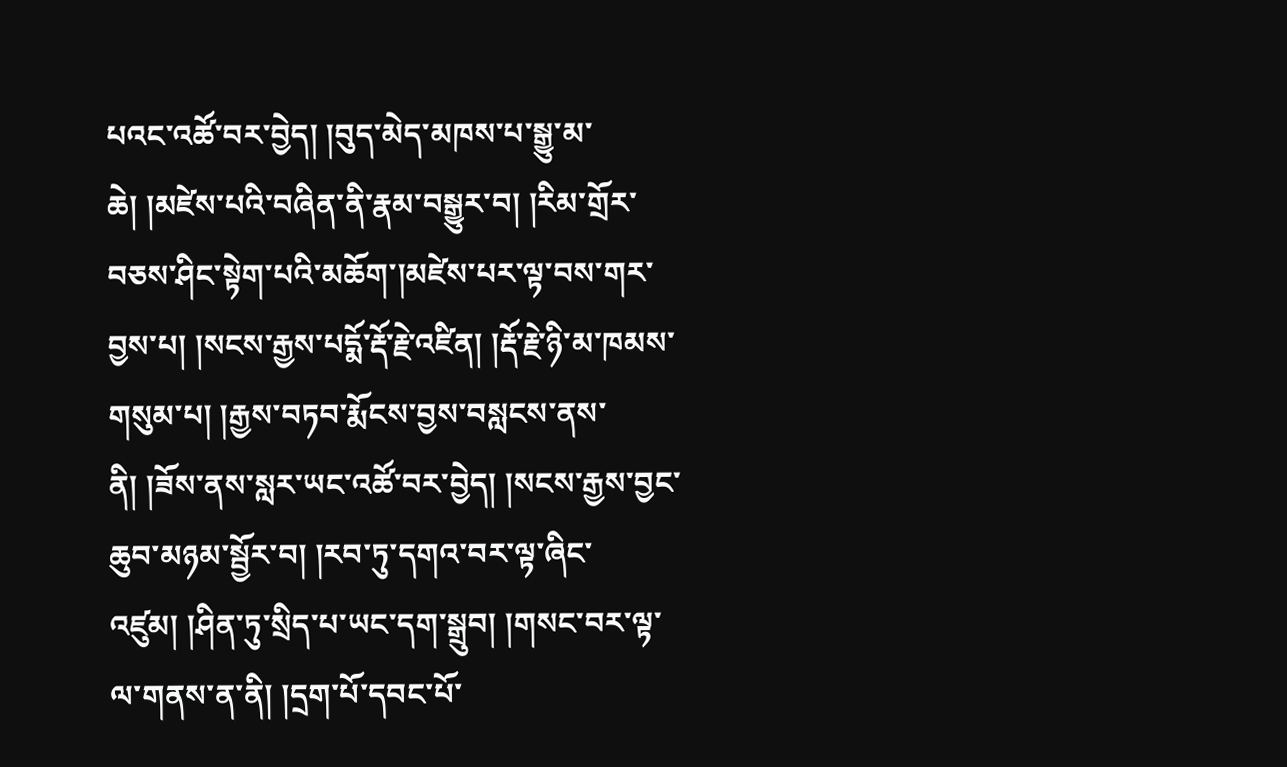པའང་འཚོ་བར་བྱེད། །བུད་མེད་མཁས་པ་སྒྱུ་མ་ཆེ། །མཛེས་པའི་བཞིན་ནི་རྣམ་བསྒྱུར་བ། །རིམ་གྲོར་བཅས་ཤིང་སྟེག་པའི་མཆོག་།མཛེས་པར་ལྟ་བས་གར་བྱས་པ། །སངས་རྒྱས་པདྨོ་རྡོ་རྗེ་འཛིན། །རྡོ་རྗེ་ཉི་མ་ཁམས་གསུམ་པ། །རྒྱས་བཏབ་རྨོངས་བྱས་བསླངས་ནས་ནི། །ཟོས་ནས་སླར་ཡང་འཚོ་བར་བྱེད། །སངས་རྒྱས་བྱང་ཆུབ་མཉམ་སྦྱོར་བ། །རབ་ཏུ་དགའ་བར་ལྟ་ཞིང་འཛུམ། །ཤིན་ཏུ་སྲིད་པ་ཡང་དག་སྒྲུབ། །གསང་བར་ལྟ་ལ་གནས་ན་ནི། །དྲག་པོ་དབང་པོ་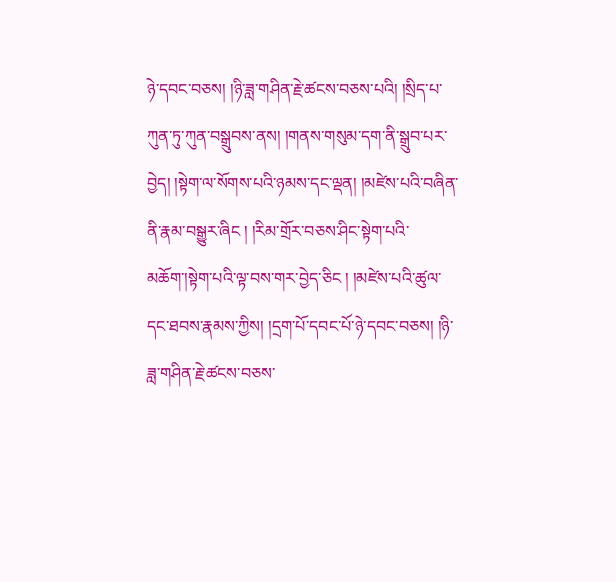ཉེ་དབང་བཅས། །ཉི་ཟླ་གཤིན་རྗེ་ཚངས་བཅས་པའི། །སྲིད་པ་ཀུན་ཏུ་ཀུན་བསྒྲུབས་ནས། །གནས་གསུམ་དག་ནི་སྒྲུབ་པར་བྱེད། །སྟེག་ལ་སོགས་པའི་ཉམས་དང་ལྡན། །མཛེས་པའི་བཞིན་ནི་རྣམ་བསྒྱུར་ཞིང ། །རིམ་གྲོར་བཅས་ཤིང་སྟེག་པའི་མཆོག་།སྟེག་པའི་ལྟ་བས་གར་བྱེད་ཅིང ། །མཛེས་པའི་ཚུལ་དང་ཐབས་རྣམས་ཀྱིས། །དྲག་པོ་དབང་པོ་ཉེ་དབང་བཅས། །ཉི་ཟླ་གཤིན་རྗེ་ཚངས་བཅས་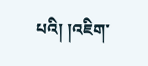པའི། །འཇིག་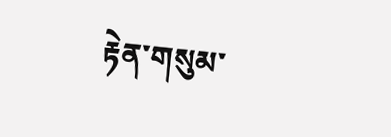རྟེན་གསུམ་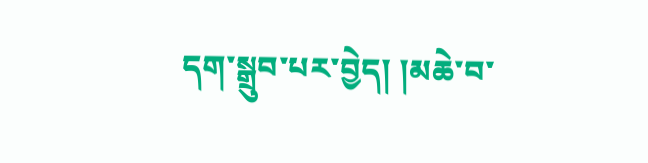དག་སྒྲུབ་པར་བྱེད། །མཆེ་བ་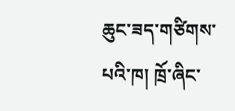ཆུང་ཟད་གཙིགས་པའི་ཁ། ཁྲོ་ཞིང་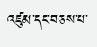འཛུམ་དང་བཅས་པ་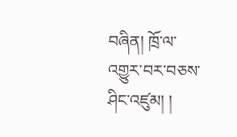བཞིན། ཁྲོ་ལ་འགྱུར་བར་བཅས་ཤིང་འཛུམ། །